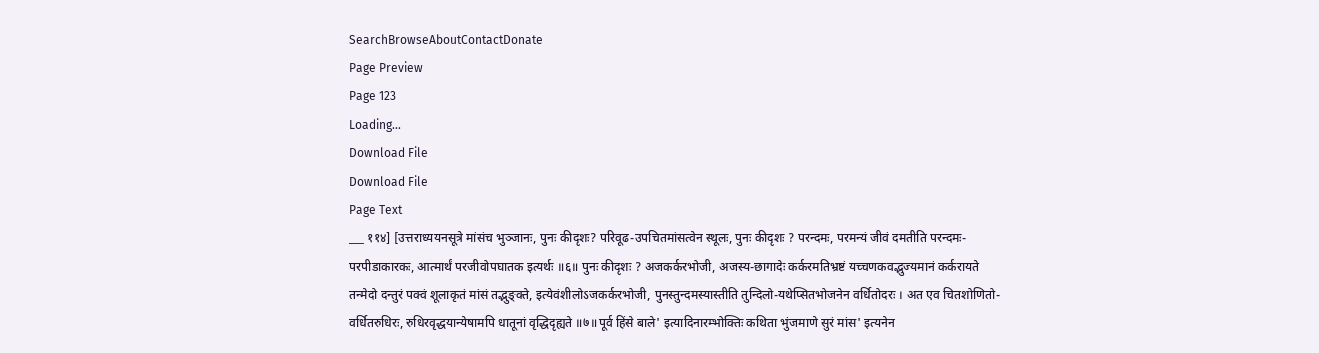SearchBrowseAboutContactDonate
Page Preview
Page 123
Loading...
Download File
Download File
Page Text
___ ११४] [उत्तराध्ययनसूत्रे मांसंच भुञ्जानः, पुनः कीदृशः? परिवूढ-उपचितमांसत्वेन स्थूलः, पुनः कीदृशः ? परन्दमः, परमन्यं जीवं दमतीति परन्दमः-परपीडाकारकः, आत्मार्थं परजीवोपघातक इत्यर्थः ॥६॥ पुनः कीदृशः ? अजकर्करभोजी, अजस्य-छागादेः कर्करमतिभ्रष्टं यच्चणकवद्भुज्यमानं कर्करायते तन्मेदो दन्तुरं पक्वं शूलाकृतं मांसं तद्भुङ्क्ते, इत्येवंशीलोऽजकर्करभोजी, पुनस्तुन्दमस्यास्तीति तुन्दिलो-यथेप्सितभोजनेन वर्धितोदरः । अत एव चितशोणितो-वर्धितरुधिरः, रुधिरवृद्धयान्येषामपि धातूनां वृद्धिदृह्यते ॥७॥पूर्व हिंसे बाले' इत्यादिनारम्भोक्तिः कथिता भुंजमाणे सुरं मांस' इत्यनेन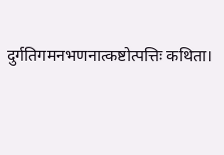दुर्गतिगमनभणनात्कष्टोत्पत्तिः कथिता।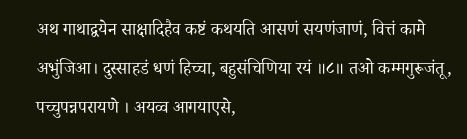अथ गाथाद्वयेन साक्षादिहैव कष्टं कथयति आसणं सयणंजाणं, वित्तं कामे अभुंजिआ। दुस्साहडं धणं हिच्चा, बहुसंचिणिया रयं ॥८॥ तओ कम्मगुरूजंतू, पच्चुपन्नपरायणे । अयव्व आगयाएसे,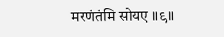मरणंतंमि सोयए ॥९॥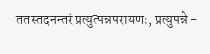ततस्तदनन्तरं प्रत्युत्पन्नपरायणः, प्रत्युपन्ने -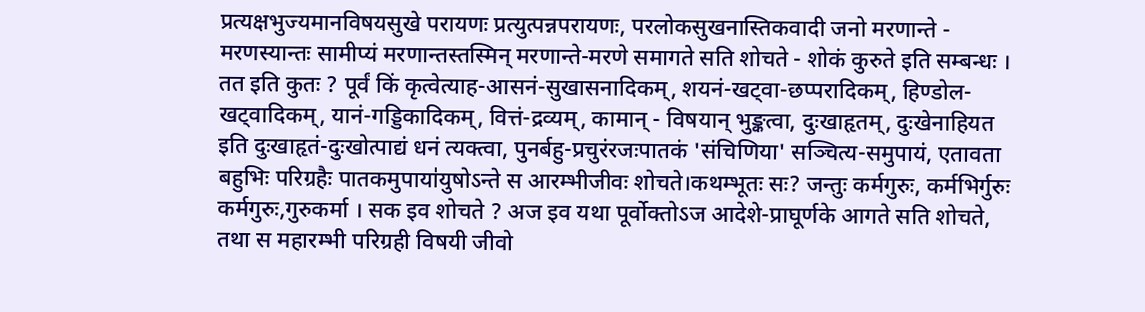प्रत्यक्षभुज्यमानविषयसुखे परायणः प्रत्युत्पन्नपरायणः, परलोकसुखनास्तिकवादी जनो मरणान्ते - मरणस्यान्तः सामीप्यं मरणान्तस्तस्मिन् मरणान्ते-मरणे समागते सति शोचते - शोकं कुरुते इति सम्बन्धः । तत इति कुतः ? पूर्वं किं कृत्वेत्याह-आसनं-सुखासनादिकम्, शयनं-खट्वा-छप्परादिकम्, हिण्डोल-खट्वादिकम्, यानं-गड्डिकादिकम्, वित्तं-द्रव्यम्, कामान् - विषयान् भुङ्कत्वा, दुःखाहृतम्, दुःखेनाहियत इति दुःखाहृतं-दुःखोत्पाद्यं धनं त्यक्त्वा, पुनर्बहु-प्रचुरंरजःपातकं 'संचिणिया' सञ्चित्य-समुपायं, एतावता बहुभिः परिग्रहैः पातकमुपाया॑युषोऽन्ते स आरम्भीजीवः शोचते।कथम्भूतः सः? जन्तुः कर्मगुरुः, कर्मभिर्गुरुः कर्मगुरुः,गुरुकर्मा । सक इव शोचते ? अज इव यथा पूर्वोक्तोऽज आदेशे-प्राघूर्णके आगते सति शोचते, तथा स महारम्भी परिग्रही विषयी जीवो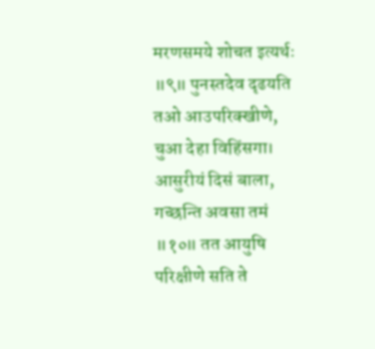मरणसमये शोचत इत्यर्थः ॥९॥ पुनस्तदेव दृढयति तओ आउपरिक्खीणे, चुआ देहा विहिंसगा। आसुरीयं दिसं बाला, गच्छन्ति अवसा तमं ॥१०॥ तत आयुषि परिक्षीणे सति ते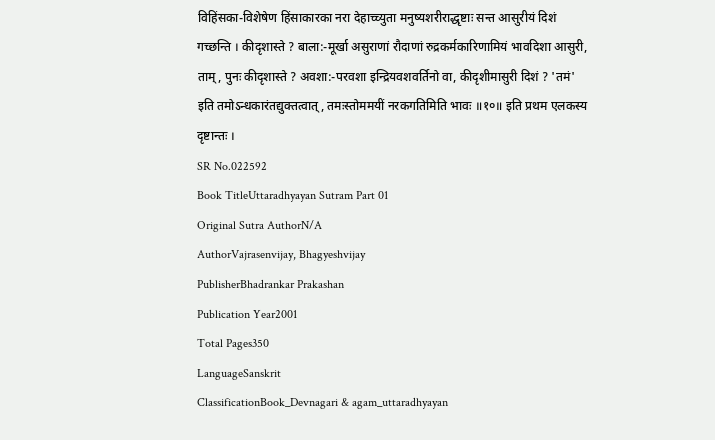विहिंसका-विशेषेण हिंसाकारका नरा देहाच्च्युता मनुष्यशरीराद्धृष्टाः सन्त आसुरीयं दिशं गच्छन्ति । कीदृशास्ते ? बाला:-मूर्खा असुराणां रौदाणां रुद्रकर्मकारिणामियं भावदिशा आसुरी, ताम्, पुनः कीदृशास्ते ? अवशा:-परवशा इन्द्रियवशवर्तिनो वा, कीदृशीमासुरी दिशं ? 'तमं' इति तमोऽन्धकारंतद्युक्तत्वात्, तमःस्तोममयीं नरकगतिमिति भावः ॥१०॥ इति प्रथम एलकस्य दृष्टान्तः ।
SR No.022592
Book TitleUttaradhyayan Sutram Part 01
Original Sutra AuthorN/A
AuthorVajrasenvijay, Bhagyeshvijay
PublisherBhadrankar Prakashan
Publication Year2001
Total Pages350
LanguageSanskrit
ClassificationBook_Devnagari & agam_uttaradhyayan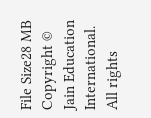File Size28 MB
Copyright © Jain Education International. All rights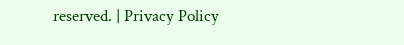reserved. | Privacy Policy